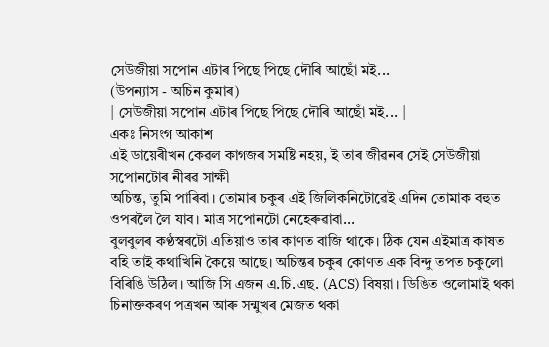সেউজীয়া সপোন এটাৰ পিছে পিছে দৌৰি আছোঁ মই...
(উপন্যাস - অচিন কুমাৰ)
| সেউজীয়া সপোন এটাৰ পিছে পিছে দৌৰি আছোঁ মই... |
একঃ নিসংগ আকাশ
এই ডায়েৰীখন কেৱল কাগজৰ সমষ্টি নহয়, ই তাৰ জীৱনৰ সেই সেউজীয়া সপোনটোৰ নীৰৱ সাক্ষী
অচিন্ত, তুমি পাৰিবা। তোমাৰ চকুৰ এই জিলিকনিটোৱেই এদিন তোমাক বহুত ওপৰলৈ লৈ যাব। মাত্ৰ সপোনটো নেহেৰুৱাবা...
বুলবুলৰ কণ্ঠস্বৰটো এতিয়াও তাৰ কাণত বাজি থাকে। ঠিক যেন এইমাত্ৰ কাষত বহি তাই কথাখিনি কৈয়ে আছে। অচিন্তৰ চকুৰ কোণত এক বিন্দু তপত চকুলো বিৰিঙি উঠিল। আজি সি এজন এ.চি.এছ. (ACS) বিষয়া। ডিঙিত ওলোমাই থকা চিনাক্তকৰণ পত্ৰখন আৰু সন্মুখৰ মেজত থকা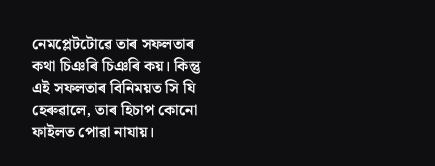নেমপ্লেটটোৱে তাৰ সফলতাৰ কথা চিঞৰি চিঞৰি কয়। কিন্তু এই সফলতাৰ বিনিময়ত সি যি হেৰুৱালে, তাৰ হিচাপ কোনো ফাইলত পোৱা নাযায়।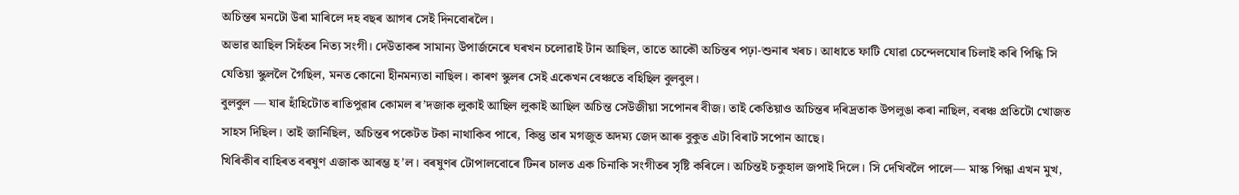অচিন্তৰ মনটো উৰা মাৰিলে দহ বছৰ আগৰ সেই দিনবোৰলৈ।
অভাৱ আছিল সিহঁতৰ নিত্য সংগী। দেউতাকৰ সামান্য উপাৰ্জনেৰে ঘৰখন চলোৱাই টান আছিল, তাতে আকৌ অচিন্তৰ পঢ়া-শুনাৰ খৰচ। আধাতে ফাটি যোৱা চেন্দেলযোৰ চিলাই কৰি পিন্ধি সি যেতিয়া স্কুললৈ গৈছিল, মনত কোনো হীনমন্যতা নাছিল। কাৰণ স্কুলৰ সেই একেখন বেঞ্চতে বহিছিল বুলবুল।
বুলবুল — যাৰ হাঁহিটোত ৰাতিপুৱাৰ কোমল ৰ’দজাক লুকাই আছিল লুকাই আছিল অচিন্ত সেউজীয়া সপোনৰ বীজ। তাই কেতিয়াও অচিন্তৰ দৰিদ্ৰতাক উপলুঙা কৰা নাছিল, বৰঞ্চ প্ৰতিটো খোজত সাহস দিছিল। তাই জানিছিল, অচিন্তৰ পকেটত টকা নাথাকিব পাৰে, কিন্তু তাৰ মগজুত অদম্য জেদ আৰু বুকুত এটা বিৰাট সপোন আছে।
খিৰিকীৰ বাহিৰত বৰষুণ এজাক আৰম্ভ হ’ল। বৰষুণৰ টোপালবোৰে টিনৰ চালত এক চিনাকি সংগীতৰ সৃষ্টি কৰিলে। অচিন্তই চকুহাল জপাই দিলে। সি দেখিবলৈ পালে— মাস্ক পিন্ধা এখন মুখ,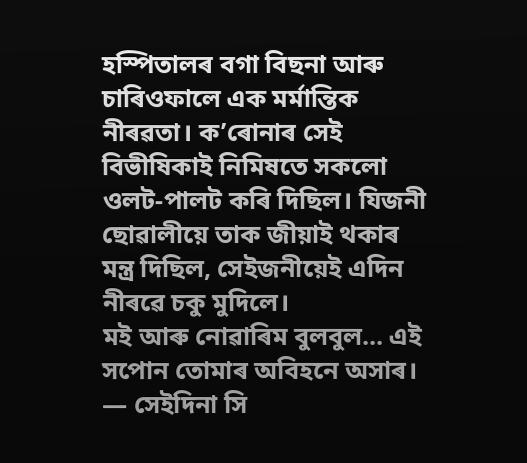হস্পিতালৰ বগা বিছনা আৰু চাৰিওফালে এক মৰ্মান্তিক নীৰৱতা। ক’ৰোনাৰ সেই বিভীষিকাই নিমিষতে সকলো ওলট-পালট কৰি দিছিল। যিজনী ছোৱালীয়ে তাক জীয়াই থকাৰ মন্ত্ৰ দিছিল, সেইজনীয়েই এদিন নীৰৱে চকু মুদিলে।
মই আৰু নোৱাৰিম বুলবুল... এই সপোন তোমাৰ অবিহনে অসাৰ।
— সেইদিনা সি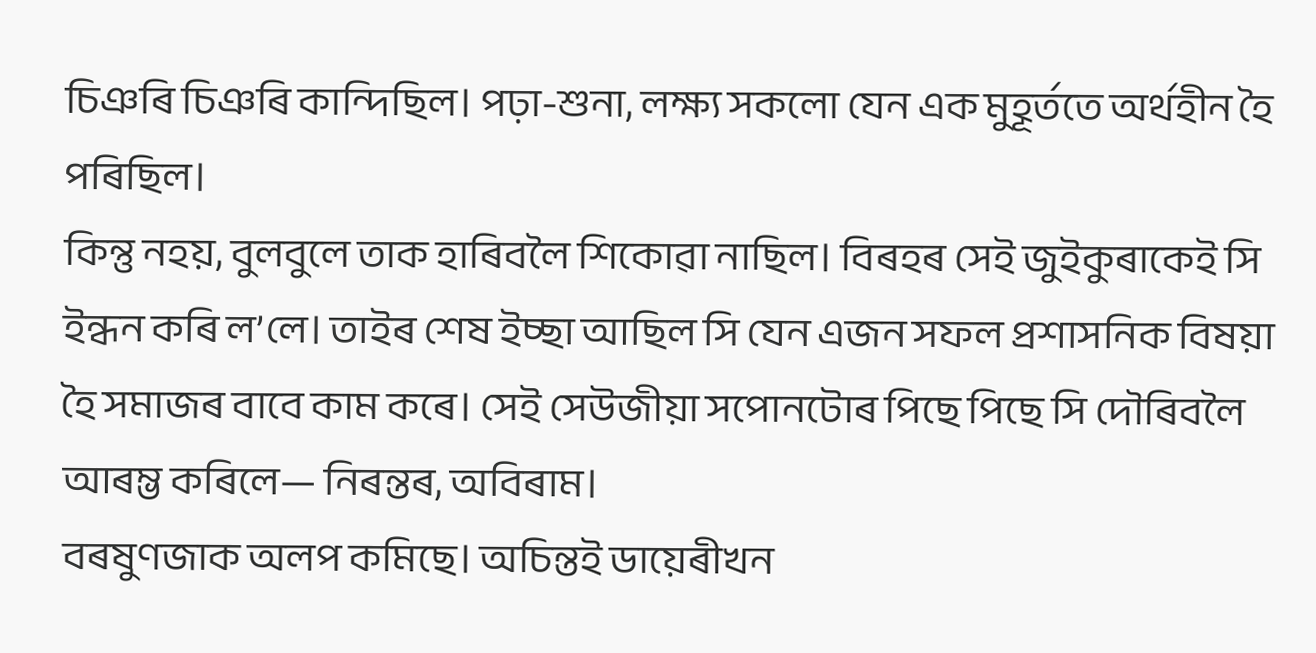চিঞৰি চিঞৰি কান্দিছিল। পঢ়া-শুনা, লক্ষ্য সকলো যেন এক মুহূৰ্ততে অৰ্থহীন হৈ পৰিছিল।
কিন্তু নহয়, বুলবুলে তাক হাৰিবলৈ শিকোৱা নাছিল। বিৰহৰ সেই জুইকুৰাকেই সি ইন্ধন কৰি ল’লে। তাইৰ শেষ ইচ্ছা আছিল সি যেন এজন সফল প্ৰশাসনিক বিষয়া হৈ সমাজৰ বাবে কাম কৰে। সেই সেউজীয়া সপোনটোৰ পিছে পিছে সি দৌৰিবলৈ আৰম্ভ কৰিলে— নিৰন্তৰ, অবিৰাম।
বৰষুণজাক অলপ কমিছে। অচিন্তই ডায়েৰীখন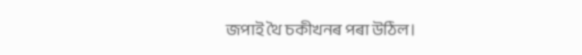জপাই থৈ চকীখনৰ পৰা উঠিল।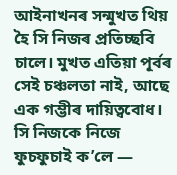আইনাখনৰ সন্মুখত থিয় হৈ সি নিজৰ প্ৰতিচ্ছবি চালে। মুখত এতিয়া পূৰ্বৰ সেই চঞ্চলতা নাই, আছে এক গম্ভীৰ দায়িত্ববোধ।
সি নিজকে নিজে ফুচফুচাই ক’লে —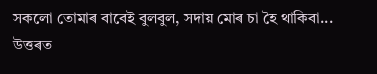সকলো তোমাৰ বাবেই বুলবুল, সদায় মোৰ চা হৈ থাকিবা...
উত্তৰত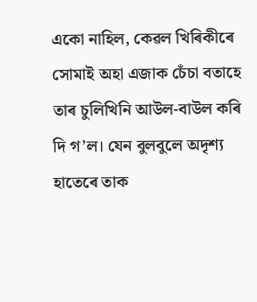একো নাহিল, কেৱল খিৰিকীৰে সোমাই অহা এজাক চেঁচা বতাহে তাৰ চুলিখিনি আউল-বাউল কৰি দি গ’ল। যেন বুলবুলে অদৃশ্য হাতেৰে তাক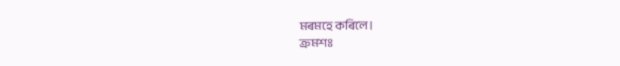মৰমহে কৰিলে।
ক্ৰমশঃ